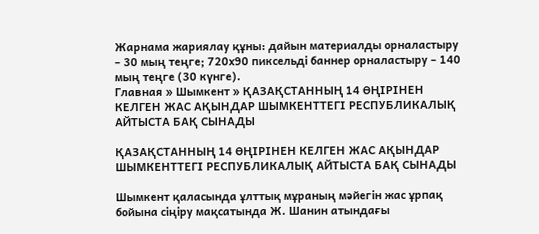Жарнама жариялау құны: дайын материалды орналастыру – 30 мың теңге; 720х90 пиксельді баннер орналастыру – 140 мың теңге (30 күнге).
Главная » Шымкент » ҚАЗАҚСТАННЫҢ 14 ӨҢІРІНЕН КЕЛГЕН ЖАС АҚЫНДАР ШЫМКЕНТТЕГІ РЕСПУБЛИКАЛЫҚ АЙТЫСТА БАҚ СЫНАДЫ

ҚАЗАҚСТАННЫҢ 14 ӨҢІРІНЕН КЕЛГЕН ЖАС АҚЫНДАР ШЫМКЕНТТЕГІ РЕСПУБЛИКАЛЫҚ АЙТЫСТА БАҚ СЫНАДЫ

Шымкент қаласында ұлттық мұраның мәйегін жас ұрпақ бойына сіңіру мақсатында Ж. Шанин атындағы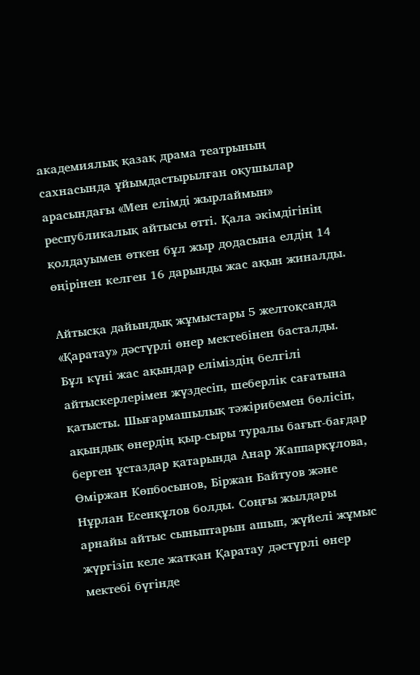академиялық қазақ драма театрының сахнасында ұйымдастырылған оқушылар арасындағы «Мен елімді жырлаймын» республикалық айтысы өтті. Қала әкімдігінің қолдауымен өткен бұл жыр додасына елдің 14 өңірінен келген 16 дарынды жас ақын жиналды.

Айтысқа дайындық жұмыстары 5 желтоқсанда «Қаратау» дәстүрлі өнер мектебінен басталды. Бұл күні жас ақындар еліміздің белгілі айтыскерлерімен жүздесіп, шеберлік сағатына қатысты. Шығармашылық тәжірибемен бөлісіп, ақындық өнердің қыр-сыры туралы бағыт-бағдар берген ұстаздар қатарында Анар Жаппарқұлова, Өміржан Көпбосынов, Біржан Байтуов және Нұрлан Есенқұлов болды. Соңғы жылдары арнайы айтыс сыныптарын ашып, жүйелі жұмыс жүргізіп келе жатқан Қаратау дәстүрлі өнер мектебі бүгінде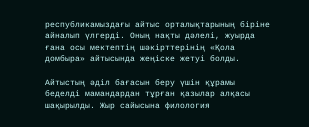республикамыздағы айтыс орталықтарының біріне айналып үлгерді. Оның нақты дәлелі, жуырда ғана осы мектептің шәкірттерінің «Қола домбыра» айтысында жеңіске жетуі болды.

Айтыстың әділ бағасын беру үшін құрамы беделді мамандардан тұрған қазылар алқасы шақырылды. Жыр сайысына филология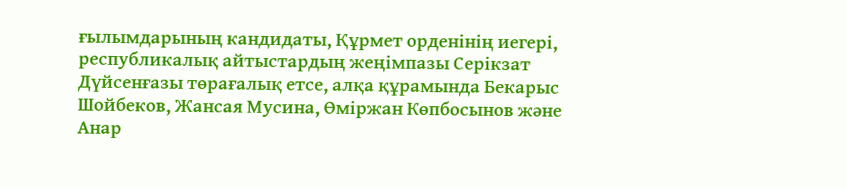ғылымдарының кандидаты, Құрмет орденінің иегері, республикалық айтыстардың жеңімпазы Серікзат Дүйсенғазы төрағалық етсе, алқа құрамында Бекарыс Шойбеков, Жансая Мусина, Өміржан Көпбосынов және Анар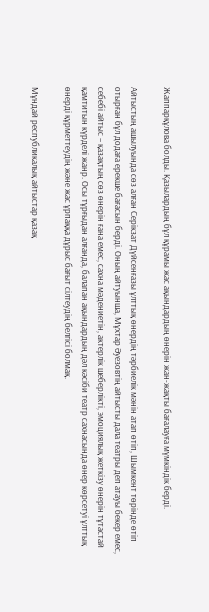Жаппарқұлова болды. Қазылардың бұл құрамы жас ақындардың өнерін жан-жақты бағалауға мүмкіндік берді.

Айтыстың ашылуында сөз алған Серікзат Дүйсенғазы ұлттық өнердің тәрбиелік мәнін атап өтіп, Шымкент төрінде өтіп отырған бұл додаға ерекше бағасын берді. Оның айтуынша, Мұхтар Әуезовтің айтысты дала театры деп атауы бекер емес, себебі айтыс – қазақтың сөз өнерін ғана емес, сахна мәдениетін, актерлік шеберлікті, эмоциялық жеткізу өнерін тұтастай қамтитын күрделі жанр. Осы тұрғыдан алғанда, балапан ақындардың дәл кәсіби театр сахнасында өнер көрсетуі ұлттық өнерді құрметтеудің және жас ұрпаққа дұрыс бағыт сілтеудің белгісі болмақ.

Мұндай республикалық айтыстар қазақ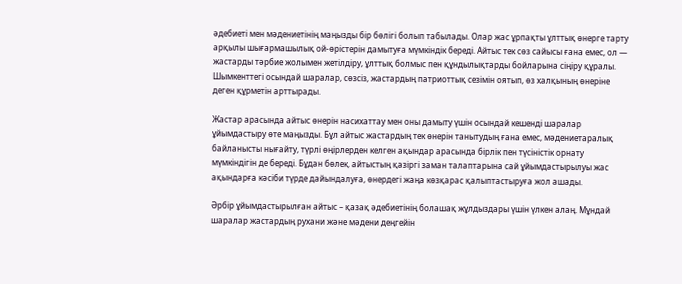әдебиеті мен мәдениетінің маңызды бір бөлігі болып табылады. Олар жас ұрпақты ұлттық өнерге тарту арқылы шығармашылық ой-өрістерін дамытуға мүмкіндік береді. Айтыс тек сөз сайысы ғана емес, ол — жастарды тәрбие жолымен жетілдіру, ұлттық болмыс пен құндылықтарды бойларына сіңіру құралы. Шымкенттегі осындай шаралар, сөзсіз, жастардың патриоттық сезімін оятып, өз халқының өнеріне деген құрметін арттырады.

Жастар арасында айтыс өнерін насихаттау мен оны дамыту үшін осындай кешенді шаралар ұйымдастыру өте маңызды. Бұл айтыс жастардың тек өнерін танытудың ғана емес, мәдениетаралық байланысты нығайту, түрлі өңірлерден келген ақындар арасында бірлік пен түсіністік орнату мүмкіндігін де береді. Бұдан бөлек, айтыстың қазіргі заман талаптарына сай ұйымдастырылуы жас ақындарға кәсіби түрде дайындалуға, өнердегі жаңа көзқарас қалыптастыруға жол ашады.

Әрбір ұйымдастырылған айтыс – қазақ әдебиетінің болашақ жұлдыздары үшін үлкен алаң. Мұндай шаралар жастардың рухани және мәдени деңгейін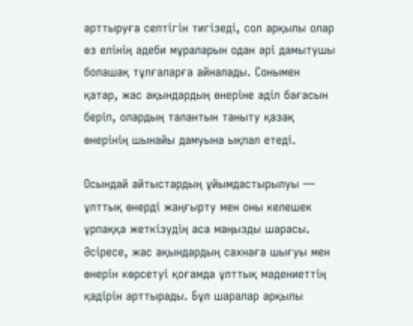арттыруға септігін тигізеді, сол арқылы олар өз елінің әдеби мұраларын одан әрі дамытушы болашақ тұлғаларға айналады. Сонымен қатар, жас ақындардың өнеріне әділ бағасын беріп, олардың талантын таныту қазақ өнерінің шынайы дамуына ықпал етеді.

Осындай айтыстардың ұйымдастырылуы — ұлттық өнерді жаңғырту мен оны келешек ұрпаққа жеткізудің аса маңызды шарасы. Әсіресе, жас ақындардың сахнаға шығуы мен өнерін көрсетуі қоғамда ұлттық мәдениеттің қадірін арттырады. Бұл шаралар арқылы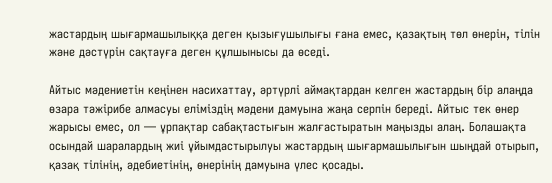жастардың шығармашылыққа деген қызығушылығы ғана емес, қазақтың төл өнерін, тілін және дәстүрін сақтауға деген құлшынысы да өседі.

Айтыс мәдениетін кеңінен насихаттау, әртүрлі аймақтардан келген жастардың бір алаңда өзара тәжірибе алмасуы еліміздің мәдени дамуына жаңа серпін береді. Айтыс тек өнер жарысы емес, ол — ұрпақтар сабақтастығын жалғастыратын маңызды алаң. Болашақта осындай шаралардың жиі ұйымдастырылуы жастардың шығармашылығын шыңдай отырып, қазақ тілінің, әдебиетінің, өнерінің дамуына үлес қосады.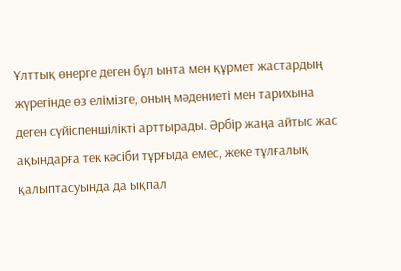Ұлттық өнерге деген бұл ынта мен құрмет жастардың жүрегінде өз елімізге, оның мәдениеті мен тарихына деген сүйіспеншілікті арттырады. Әрбір жаңа айтыс жас ақындарға тек кәсіби тұрғыда емес, жеке тұлғалық қалыптасуында да ықпал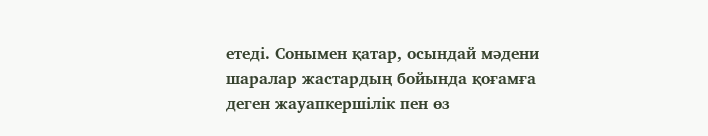етеді. Сонымен қатар, осындай мәдени шаралар жастардың бойында қоғамға деген жауапкершілік пен өз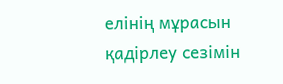елінің мұрасын қадірлеу сезімін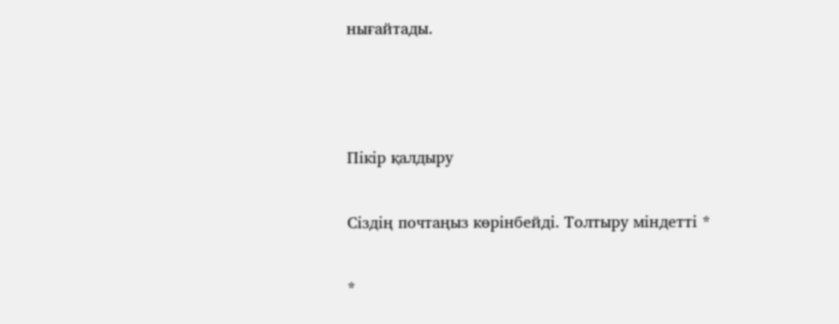нығайтады.



Пікір қалдыру

Сіздің почтаңыз көрінбейді. Толтыру міндетті *

*